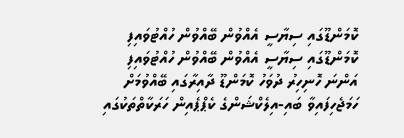ކޮމަންޑޫގައި ސިޔާސީ އެއްވުން ބޭއްވުން ހުއްޓުވައިފި
ކޮމަންޑޫގައި ސިޔާސީ އެއްވުން ބޭއްވުން ހުއްޓުވައިފި
އަންނަ ހޮނިހިރު ދުވަހު ކޮމަންޑޫ ދާއިރާގައި ބޭއްވުމަށް ހަމަޖެހިފައިވާ ބައި-އިލެކްޝަންގެ ކެޕްޕެއިން ހަރަކާތްތަކުގައި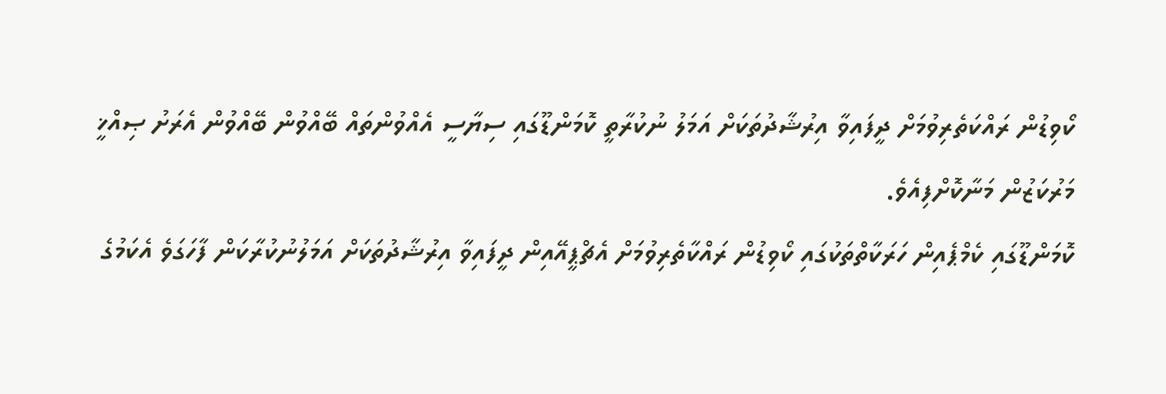ކޯވިޑުން ރައްކަތެރިވުމަށް ދީފައިވާ އިރުޝާދުތަކަށް އަމަލު ނުކުރާތީ ކޮމަންޑޫގައި ސިޔާސީ އެއްވުންތައް ބޭއްވުން ބޭއްވުން އެރަށު ޞިއްޚީ މަރުކަޒުން މަނާކޮށްފިއެވެ.
ކޮމަންޑޫގައި ކެމްޕެއިން ހަރަކާތްތަކުގައި ކޯވިޑުން ރައްކާތެރިވުމަށް އެޗްޕީއޭއިން ދީފައިވާ އިރުޝާދުތަކަށް އަމަލުނުކުރާކަން ފާހަގަވެ އެކަމުގެ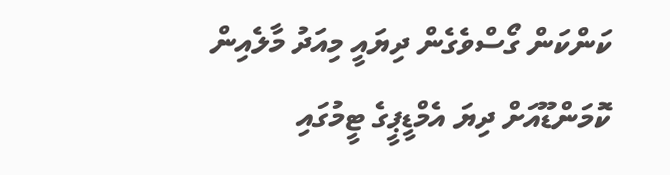ކަންކަން ގޯސްވެގެން ދިޔައީ މިއަދު މާލެއިން ކޮމަންޑޫއަށް ދިޔަ އެމްޑީޕީގެ ޓީމުގައި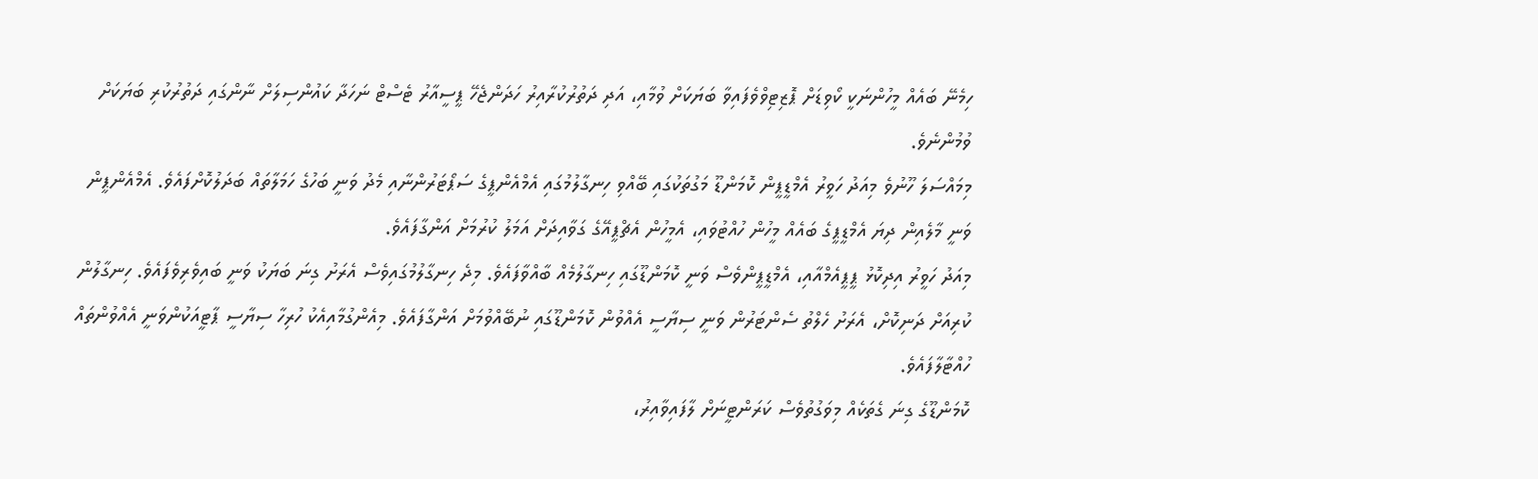ހިމެނޭ ބައެއް މީހުންނަކީ ކޯވިޑަށް ޕޮޒިޓިވްވެފައިވާ ބަޔަކަށް ވުމާއި، އަދި ދަތުރުކުރާއިރު ހަދަންޖެހޭ ޕީސީއާރު ޓެސްޓް ނަހަދާ ކައުންސިލަށް ނާންގައި ދަތުރުކުރި ބަޔަކަށް ވުމުންނެވެ.
މިމައްސަލަ ހޫނުވެ މިއަދު ހަވީރު އެމްޑީޕީން ކޮމަންޑޫ މަގުތަކުގައި ބޭއްވި ހިނގާލުމުގައި އެމްއެންޕީގެ ސަޕޯޓަރުންނާއި މެދު ވަނީ ބަހުގެ ހަމަލާތައް ބަދަލުކޮށްފައެވެ. އެމްއެންޕީން ވަނީ މާލެއިން ދިޔަ އެމްޑީޕީގެ ބައެއް މީހުން ހުއްޓުވައި، އެމީހުން އެޗްޕީއޭގެ ގަވާއިދަށް އަމަލު ކުރުމަށް އަންގާފައެވެ.
މިއަދު ހަވީރު އިދިކޮޅު ޕީޕީއެމްއާއި، އެމްޑީޕީންވެސް ވަނީ ކޮމަންޑޫގައި ހިނގާލުމެއް ބާއްވާފައެވެ. މިދެ ހިނގާލުމުގައިވެސް އެރަށު ގިނަ ބަޔަކު ވަނީ ބައިވެރިވެފައެވެ. ހިނގާލުން ކުރިއަށް ދަނިކޮށް، އެރަށު ހެލްތު ސެންޓަރުން ވަނީ ސިޔާސީ އެއްވުން ކޮމަންޑޫގައި ނުބޭއްވުމަށް އަންގާފައެވެ. މިއެންގުމާއިއެކު ހުރިހާ ސިޔާސީ ޕާޓީއަކުންވަނީ އެއްވުންތައް ހުއްޓާލާފައެވެ.
ކޮމަންޑޫގެ ގިނަ ގެތަކެއް މިވަގުތުވެސް ކަރަންޓީނަށް ލާފައިވާއިރު،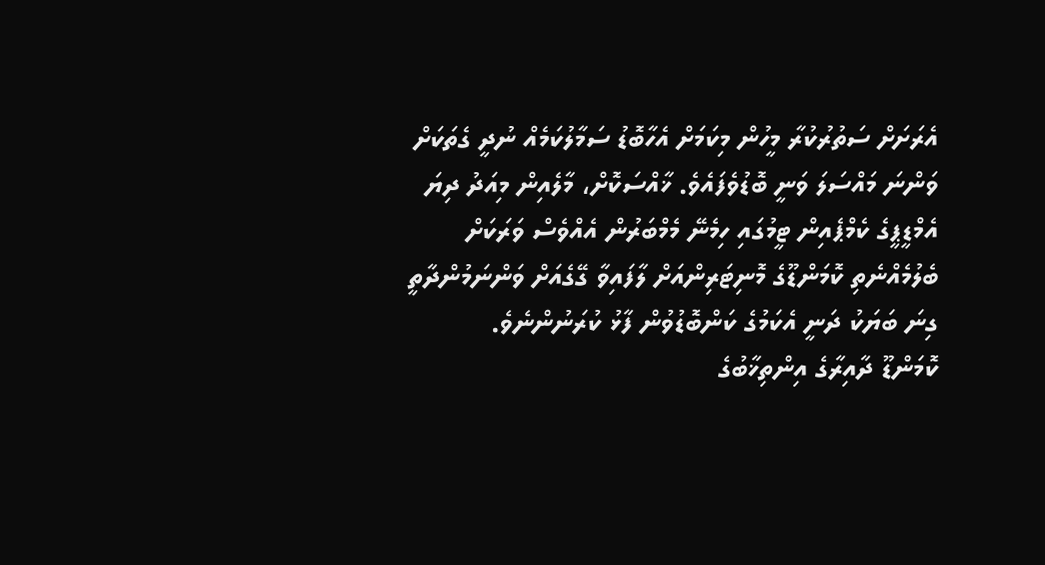އެރަށަށް ސަތުރުކުރާ މީހުން މިކަމަށް އެހާބޮޑު ސަމާލުކަމެއް ނުދީ ގެތަކަށް ވަންނަ މައްސަލަ ވަނީ ބޮޑުވެފައެވެ. ޚާއްސަކޮށް، މާލެއިން މިއަދު ދިޔަ އެމްޑީޕީގެ ކެމްޕެއިން ޓީމުގައި ހިމެނޭ މެމްބަރުން އެއްވެސް ވަރަކަށް ބެލުމެއްނެތި ކޮމަންޑޫގެ މޮނިޓަރިންއަށް ލާފައިވާ ގޭގެއަށް ވަންނަމުންދާތީ ގިނަ ބަޔަކު ދަނީ އެކަމުގެ ކަންބޮޑުވުން ފާޅު ކުރަނުންނެވެ.
ކޮމަންޑޫ ދާއިރާގެ އިންތިޚާބުގެ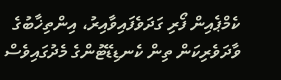ކެމްޕެއިން ފޯރި ގަދަވެފައިވާއިރު، އިންތިޚާބުގެ ވާދަވެރިކަން ތިން ކެނޑިޑޭޓުންގެ މެދުގައިވެސް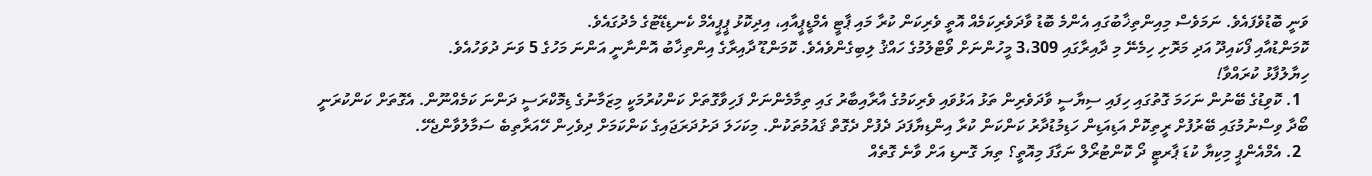ވަނީ ބޮޑުވެފައެވެ. ނަމަވެސް މިއިންތިޚާބުގައި އެންމެ ބޮޑު ވާދަވެރިކަމެއް އޮތީ ވެރިކަން ކުރާ މައި ޕާޓީ އެމްޑީޕީއާއި، އިދިކޮޅު ޕީޕީއެމް ކެނޑިޑޭޓުގެ މެދުގައެވެ.
ކޮމަންޑުއާއި ފޯކައިދޫ އަދި މަރޮށި ހިމެނޭ މި ދާއިރާގައި 3،309 މީހުންނަށް ވޯޓްލުމުގެ ހައްޤު ލިބިގެންވެއެވެ. ކޮމަންޑޫ ދާއިރާގެ އިންތިޚާބު އޮންނާނީ އަންނަ މަހުގެ 5 ވަނަ ދުވަހުއެވެ.
ހިޔާލުފާޅު ކުރައްވާ!
  1. ކޮވިޑުގެ ބޭނުން ނަހަމަ ގޮތުގައި ހިފައި ސިޔާސީ ވާދަވެރިން ތަޅު އަޅުވައި ވެރިކަމުގެ އާރާއިބާރު ގައި ތިމާމެންނަށް ފަހިވާގޮތަށް ކަންކުރުމަކީ މިޒަމާނުގެ ޑިމޮކްރަސީ ދަންނަ ކަމެއްނޫން. އެގޮތަށް ކަންކުރަނީ ބޯދާ ވިސްނުމުގައި ބޭރުފުށް ރީތިކޮށް އަޑިއަޑިން ހަޑިމުޑުދާރު ކަންކަން ކުރާ އިންޑިޔާފަދަ ދެފުށް ދެގޮތް ޤައުމުތަކުން. މިކަހަލަ ދަށުދަރަޖައިގެ ކަންކަމަށް ދިވެހިން ހޭއަރާތިބެ ސަމާލުވާންޖެހޭ.
  2. އެމްއެންޕީ މިކިޔާ ކުޑަ ޕާރޓީ ދޯ ކޮންޓުރޯލް ނަގާފަ މިއޮތީ؟ ތިޔަ ގޮނޑި އަށް ވާނެ ގޮތެއް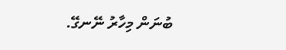ބުނަން މިހާރު ނޭނގޭ.